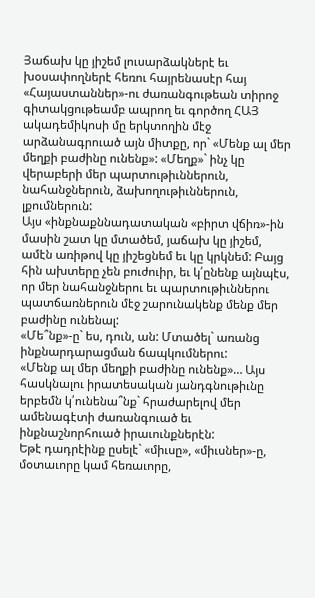Յաճախ կը յիշեմ լուսարձակներէ եւ խօսափողներէ հեռու հայրենասէր հայ «Հայաստաններ»-ու ժառանգութեան տիրոջ գիտակցութեամբ ապրող եւ գործող ՀԱՅ ակադեմիկոսի մը երկտողին մէջ արձանագրուած այն միտքը, որ` «Մենք ալ մեր մեղքի բաժինը ունենք»: «Մեղք»` ինչ կը վերաբերի մեր պարտութիւններուն, նահանջներուն, ձախողութիւններուն, լքումներուն:
Այս «ինքնաքննադատական «բիրտ վճիռ»-ին մասին շատ կը մտածեմ, յաճախ կը յիշեմ, ամէն առիթով կը յիշեցնեմ եւ կը կրկնեմ: Բայց հին ախտերը չեն բուժուիր, եւ կ՛ընենք այնպէս, որ մեր նահանջներու եւ պարտութիւններու պատճառներուն մէջ շարունակենք մենք մեր բաժինը ունենալ:
«Մե՞նք»-ը` ես, դուն, ան: Մտածել` առանց ինքնարդարացման ճապկումներու:
«Մենք ալ մեր մեղքի բաժինը ունենք»… Այս հասկնալու իրատեսական յանդգնութիւնը երբեմն կ՛ունենա՞նք` հրաժարելով մեր ամենագէտի ժառանգուած եւ ինքնաշնորհուած իրաւունքներէն:
Եթէ դադրէինք ըսելէ` «միւսը», «միւսներ»-ը, մօտաւորը կամ հեռաւորը,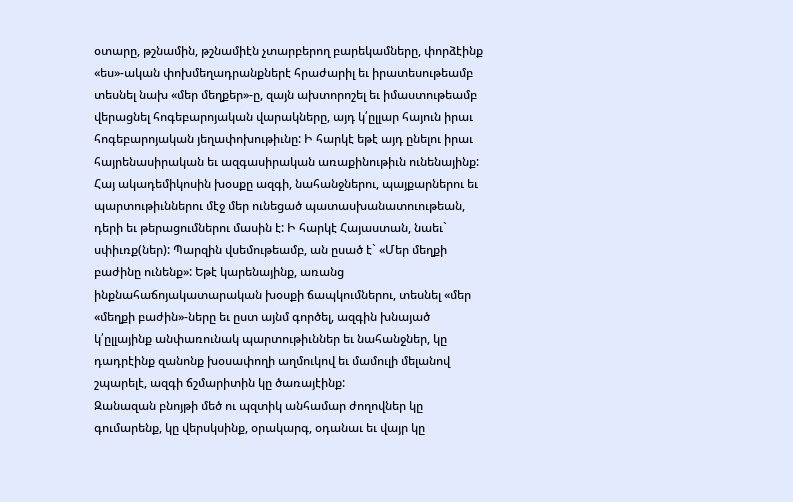օտարը, թշնամին, թշնամիէն չտարբերող բարեկամները, փորձէինք «ես»-ական փոխմեղադրանքներէ հրաժարիլ եւ իրատեսութեամբ տեսնել նախ «մեր մեղքեր»-ը, զայն ախտորոշել եւ իմաստութեամբ վերացնել հոգեբարոյական վարակները, այդ կ՛ըլլար հայուն իրաւ հոգեբարոյական յեղափոխութիւնը: Ի հարկէ եթէ այդ ընելու իրաւ հայրենասիրական եւ ազգասիրական առաքինութիւն ունենայինք:
Հայ ակադեմիկոսին խօսքը ազգի, նահանջներու, պայքարներու եւ պարտութիւններու մէջ մեր ունեցած պատասխանատուութեան, դերի եւ թերացումներու մասին է: Ի հարկէ Հայաստան, նաեւ` սփիւռք(ներ): Պարզին վսեմութեամբ, ան ըսած է` «Մեր մեղքի բաժինը ունենք»: Եթէ կարենայինք, առանց ինքնահաճոյակատարական խօսքի ճապկումներու, տեսնել «մեր «մեղքի բաժին»-ները եւ ըստ այնմ գործել, ազգին խնայած կ՛ըլլայինք անփառունակ պարտութիւններ եւ նահանջներ, կը դադրէինք զանոնք խօսափողի աղմուկով եւ մամուլի մելանով շպարելէ, ազգի ճշմարիտին կը ծառայէինք:
Զանազան բնոյթի մեծ ու պզտիկ անհամար ժողովներ կը գումարենք, կը վերսկսինք, օրակարգ, օդանաւ եւ վայր կը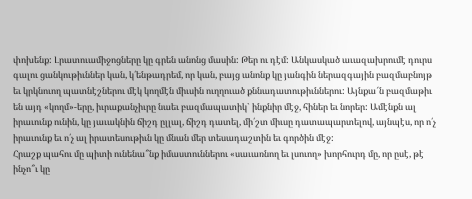փոխենք: Լրատուամիջոցները կը գրեն անոնց մասին: Թեր ու դէմ: Անկասկած աւազախրումէ դուրս գալու ցանկութիւններ կան, կ՛ենթադրեմ, որ կան, բայց անոնք կը յանգին ներազգային բազմաբնոյթ եւ կրկնուող պատնէշներու մէկ կողմէն միւսին ուղղուած քննադատութիւններու: Այնքա՜ն բազմաթիւ են այդ «կողմ»-երը, իւրաքանչիւրը նաեւ բազմապատիկ` ինքնիր մէջ, հիներ եւ նորեր: Ամէնքն ալ իրաւունք ունին, կը յաւակնին ճիշդ ըլլալ, ճիշդ դատել, մի՛շտ միւսը դատապարտելով, այնպէս, որ ո՛չ իրաւունք եւ ո՛չ ալ իրատեսութիւն կը մնան մեր տեսադաշտին եւ գործին մէջ:
Հրաշք պահու մը պիտի ունենա՞նք իմաստուններու «սաւառնող եւ լսուող» խորհուրդ մը, որ ըսէ, թէ ինչո՞ւ կը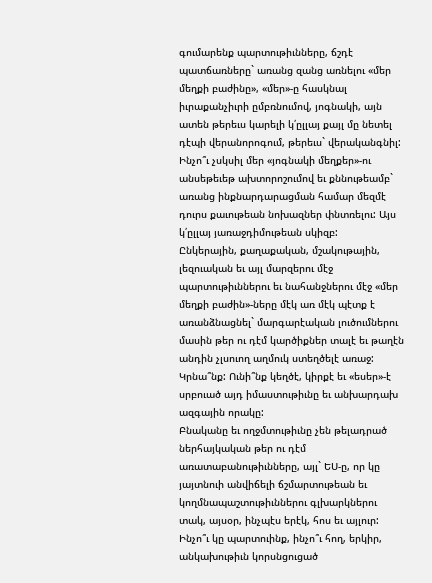գումարենք պարտութիւնները, ճշդէ պատճառները` առանց զանց առնելու «մեր մեղքի բաժինը», «մեր»-ը հասկնալ իւրաքանչիւրի ըմբռնումով, յոգնակի, այն ատեն թերեւս կարելի կ՛ըլլայ քայլ մը նետել դէպի վերանորոգում, թերեւս` վերականգնիլ: Ինչո՞ւ չսկսիլ մեր «յոգնակի մեղքեր»-ու անսեթեւեթ ախտորոշումով եւ քննութեամբ` առանց ինքնարդարացման համար մեզմէ դուրս քաւութեան նոխազներ փնտռելու: Այս կ՛ըլլայ յառաջդիմութեան սկիզբ:
Ընկերային, քաղաքական, մշակութային, լեզուական եւ այլ մարզերու մէջ պարտութիւններու եւ նահանջներու մէջ «մեր մեղքի բաժին»-ները մէկ առ մէկ պէտք է առանձնացնել` մարգարէական լուծումներու մասին թեր ու դէմ կարծիքներ տալէ եւ թաղէն անդին չլսուող աղմուկ ստեղծելէ առաջ: Կրնա՞նք: Ունի՞նք կեղծէ, կիրքէ եւ «եսեր»-է սրբուած այդ իմաստութիւնը եւ անխարդախ ազգային որակը:
Բնականը եւ ողջմտութիւնը չեն թելադրած ներհայկական թեր ու դէմ առատաբանութիւնները, այլ` ԵՍ-ը, որ կը յայտնուի անվիճելի ճշմարտութեան եւ կողմնապաշտութիւններու գլխարկներու տակ, այսօր, ինչպէս երէկ, հոս եւ այլուր:
Ինչո՞ւ կը պարտուինք, ինչո՞ւ հող, երկիր, անկախութիւն կորսնցուցած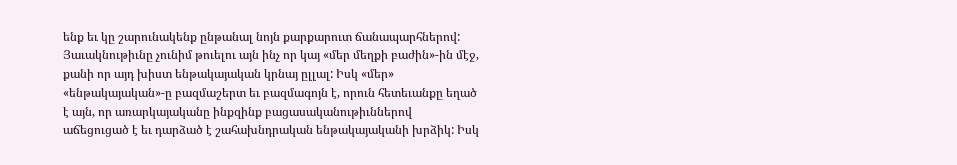ենք եւ կը շարունակենք ընթանալ նոյն քարքարուտ ճանապարհներով:
Յաւակնութիւնը չունիմ թուելու այն ինչ որ կայ «մեր մեղքի բաժին»-ին մէջ, քանի որ այդ խիստ ենթակայական կրնայ ըլլալ: Իսկ «մեր» «ենթակայական»-ը բազմաշերտ եւ բազմագոյն է, որուն հետեւանքը եղած է այն, որ առարկայականը ինքզինք բացասականութիւններով աճեցուցած է եւ դարձած է շահախնդրական ենթակայականի խրձիկ: Իսկ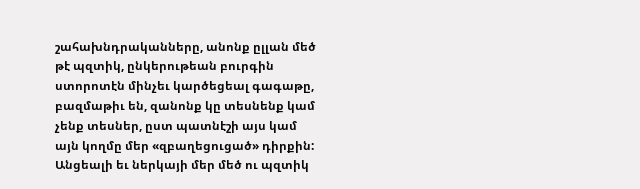շահախնդրականները, անոնք ըլլան մեծ թէ պզտիկ, ընկերութեան բուրգին ստորոտէն մինչեւ կարծեցեալ գագաթը, բազմաթիւ են, զանոնք կը տեսնենք կամ չենք տեսներ, ըստ պատնէշի այս կամ այն կողմը մեր «զբաղեցուցած» դիրքին:
Անցեալի եւ ներկայի մեր մեծ ու պզտիկ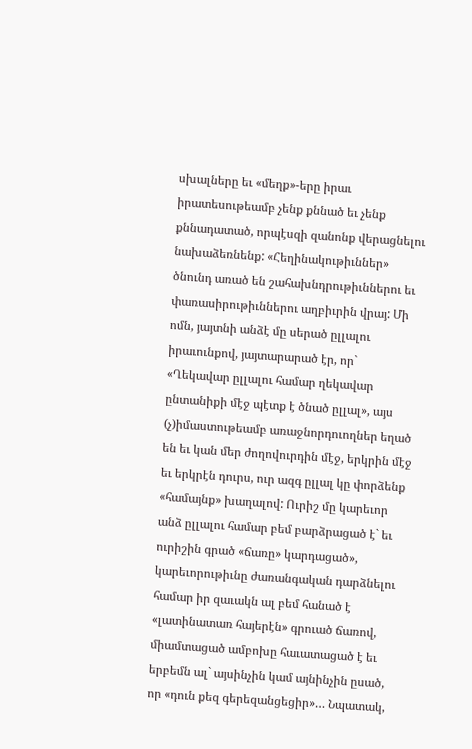սխալները եւ «մեղք»-երը իրաւ իրատեսութեամբ չենք քննած եւ չենք քննադատած, որպէսզի զանոնք վերացնելու նախաձեռնենք: «Հեղինակութիւններ» ծնունդ առած են շահախնդրութիւններու եւ փառասիրութիւններու աղբիւրին վրայ: Մի ոմն, յայտնի անձէ մը սերած ըլլալու իրաւունքով, յայտարարած էր, որ` «Ղեկավար ըլլալու համար ղեկավար ընտանիքի մէջ պէտք է ծնած ըլլալ», այս (չ)իմաստութեամբ առաջնորդուողներ եղած են եւ կան մեր ժողովուրդին մէջ, երկրին մէջ եւ երկրէն դուրս, ուր ազգ ըլլալ կը փորձենք «համայնք» խաղալով: Ուրիշ մը կարեւոր անձ ըլլալու համար բեմ բարձրացած է` եւ ուրիշին գրած «ճառը» կարդացած», կարեւորութիւնը ժառանգական դարձնելու համար իր զաւակն ալ բեմ հանած է «լատինատառ հայերէն» գրուած ճառով, միամտացած ամբոխը հաւատացած է եւ երբեմն ալ` այսինչին կամ այնինչին ըսած, որ «դուն քեզ գերեզանցեցիր»… Նպատակ,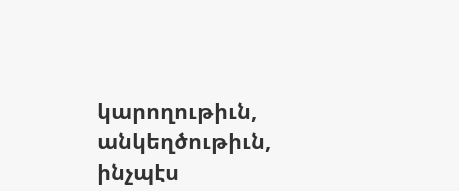կարողութիւն, անկեղծութիւն, ինչպէս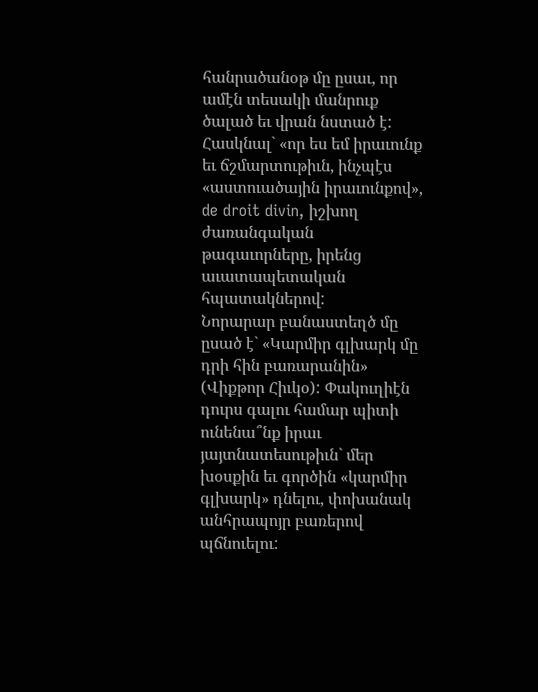հանրածանօթ մը ըսաւ, որ ամէն տեսակի մանրուք ծալած եւ վրան նստած է: Հասկնալ` «որ ես եմ իրաւունք եւ ճշմարտութիւն, ինչպէս «աստուածային իրաւունքով», de droit divin, իշխող ժառանգական թագաւորները, իրենց աւատապետական հպատակներով:
Նորարար բանաստեղծ մը ըսած է` «Կարմիր գլխարկ մը դրի հին բառարանին» (Վիքթոր Հիւկօ): Փակուղիէն դուրս գալու համար պիտի ունենա՞նք իրաւ յայտնատեսութիւն` մեր խօսքին եւ գործին «կարմիր գլխարկ» դնելու, փոխանակ անհրապոյր բառերով պճնուելու: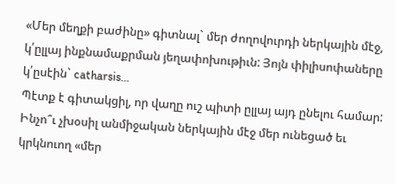«Մեր մեղքի բաժինը» գիտնալ` մեր ժողովուրդի ներկային մէջ, կ՛ըլլայ ինքնամաքրման յեղափոխութիւն: Յոյն փիլիսոփաները կ՛ըսէին` catharsis…
Պէտք է գիտակցիլ, որ վաղը ուշ պիտի ըլլայ այդ ընելու համար:
Ինչո՞ւ չխօսիլ անմիջական ներկային մէջ մեր ունեցած եւ կրկնուող «մեր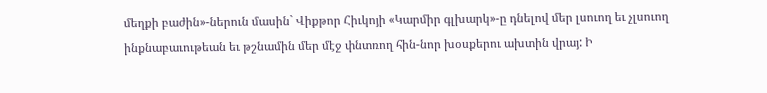մեղքի բաժին»-ներուն մասին` Վիքթոր Հիւկոյի «Կարմիր գլխարկ»-ը դնելով մեր լսուող եւ չլսուող ինքնաբաւութեան եւ թշնամին մեր մէջ փնտռող հին-նոր խօսքերու ախտին վրայ: Ի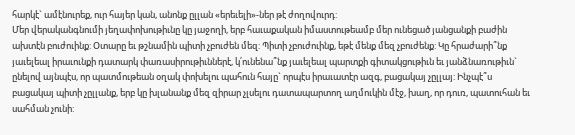հարկէ` ամէնուրեք, ուր հայեր կան, անոնք ըլլան «երեւելի»-ներ թէ ժողովուրդ:
Մեր վերականգնումի յեղափոխութիւնը կը յաջողի, երբ հաւաքական իմաստութեամբ մեր ունեցած յանցանքի բաժին ախտէն բուժուինք: Օտարը եւ թշնամին պիտի չբուժեն մեզ: Պիտի չբուժուինք, եթէ մենք մեզ չբուժենք: Կը հրաժարի՞նք յաւելեալ իրաւունքի դատարկ փառասիրութիւններէ, կ՛ունենա՞նք յաւելեալ պարտքի գիտակցութիւն եւ յանձնառութիւն` ընելով այնպէս, որ պատմութեան օղակ փոխելու պահուն հայը` որպէս իրաւատէր ազգ, բացակայ չըլլայ: Ինչպէ՞ս բացակայ պիտի չըլլանք, երբ կը խլանանք մեզ զիրար չլսելու դատապարտող աղմուկին մէջ, խաղ, որ դուռ, պատուհան եւ սահման չունի: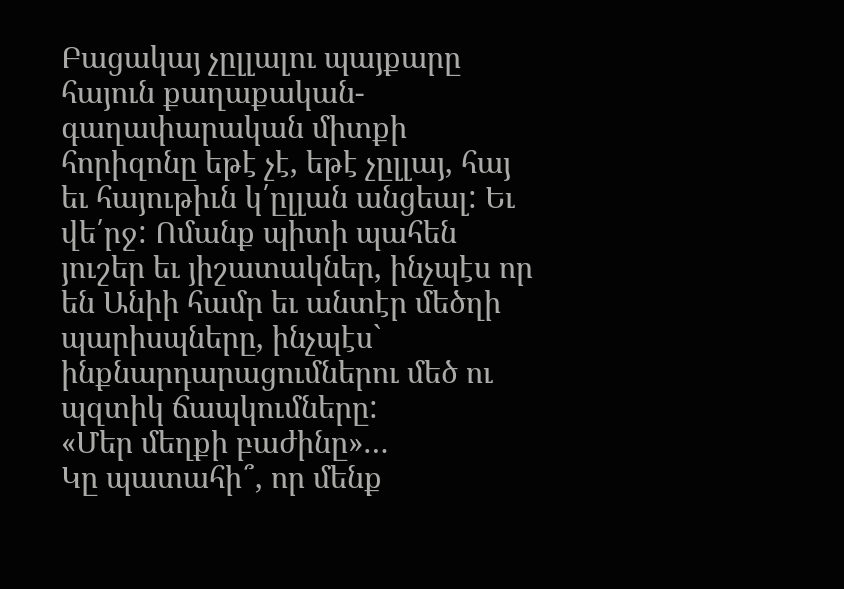Բացակայ չըլլալու պայքարը հայուն քաղաքական-գաղափարական միտքի հորիզոնը եթէ չէ, եթէ չըլլայ, հայ եւ հայութիւն կ՛ըլլան անցեալ: Եւ վե՛րջ: Ոմանք պիտի պահեն յուշեր եւ յիշատակներ, ինչպէս որ են Անիի համր եւ անտէր մեծղի պարիսպները, ինչպէս` ինքնարդարացումներու մեծ ու պզտիկ ճապկումները:
«Մեր մեղքի բաժինը»…
Կը պատահի՞, որ մենք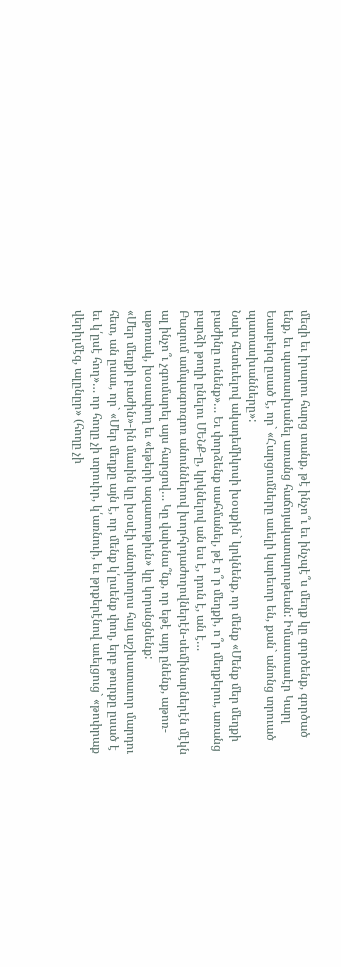մեզի եւ իրարու հարց տանք, թէ ինչո՞ւ եւ ինչպէ՞ս մեղք կը գործենք, գործած ենք, եւ պատասխանել առանց հաճոյակատարութեան: Իմաստասէր Կարլ Եասբերզ ըսած է, որ` «Հարցումները աւելի կարեւոր են, քան` անոնց տրուած պատասխանները»:
Նախ հետեւելով ակադեմիկոսի խօսքին` կրկնենք, որ մենք «Մենք մեր մեղքի բաժինը ունենք»… Եւ փորձենք սահմանել, թէ ո՞ր մեղքի, ո՞ր մեղքերու, առանց բարձի թողի ընելու ՄԵՆՔ-ը, կրկնելով ան ես է, դուն է, ան է…
Բազում ամպագոռգոռ անուններով խորհրդաժողովներէն-սեմինարներէն մէկն ալ ինչո՞ւ չգումարել այս հարցով… Կը վախնա՞նք, որ եթէ այդ ընենք, աթոռ-աթոռակ, խօսափող եւ «եթերի ազատութիւն» կը կորսնցնենք:
«Մեր մեղքի բաժին»-ին մասին կը խօսէի անտիտղոս հայ աշխատաւոր մարդու հետ, ան ըսաւ, որ` «Մեր մեղքը այն է, որ մենք կ՛ըսենք փող, երբ թուրքը ըսած է եւ կ՛ըսէ հող»… որ հողը չի տրուիր, կ՛առնուի, եւ թրքերէնով աւելցուց` «թոփրաք վերիլմէզ, ալընըր» (հողը չի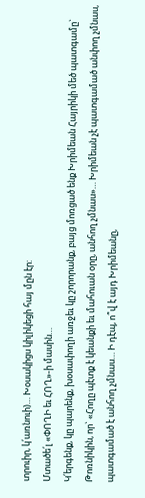տրուիր, կ՛առնուի)… Խօսակիցս կիլիկեցի հայ մըն էր:
Մտածե՛լ «ՓՈՂԻ եւ ՀՈՂ»-ի մասին…
Կ՛երգենք, կը պարենք, խօսափողի առջեւ կը շորորանք, բայց մոռցած ենք Խրիմեան Հայրիկի մեծ պատգամը` Թոռնիկին, որ` «Հողը պէտք է կեանքի եւ մահուան օրը, անհող չմնաս»… Խրիմեան չէ պատգամած անփող չմնաս, պատգամած է անհող չմնաս… Ի դէպ, ո՞վ է այդ Խրիմեանը,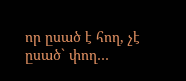որ ըսած է հող, չէ ըսած` փող…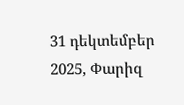31 դեկտեմբեր 2025, Փարիզ